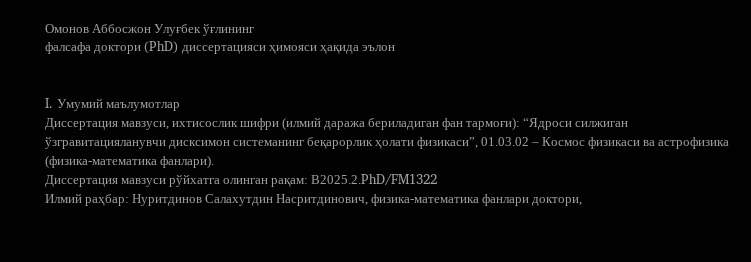Омонов Аббосжон Улуғбек ўғлининг
фалсафа доктори (PhD) диссертацияси ҳимояси ҳақида эълон


I. Умумий маълумотлар
Диссертация мавзуси, ихтисослик шифри (илмий даража бериладиган фан тармоғи): “Ядроси силжиган ўзгравитацияланувчи дисксимон системанинг беқарорлик ҳолати физикаси”, 01.03.02 – Космос физикаси ва астрофизика (физика-математика фанлари).
Диссертация мавзуси рўйхатга олинган рақам: В2025.2.PhD/FM1322
Илмий раҳбар: Нуритдинов Салахутдин Насритдинович, физика-математика фанлари доктори,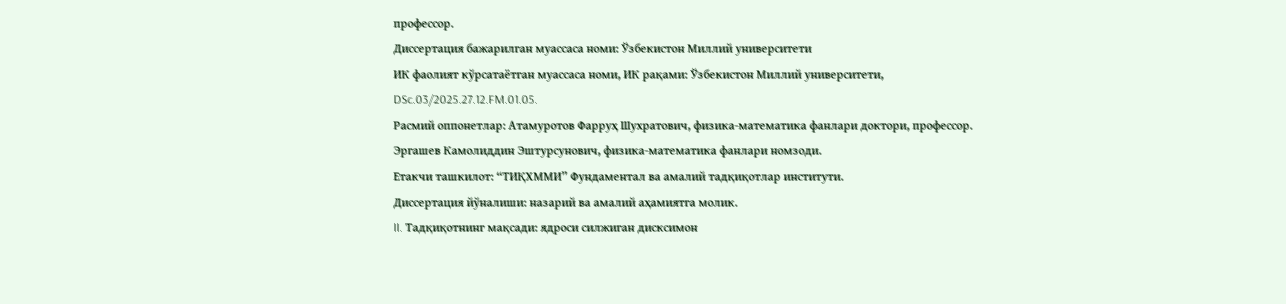профессор.
Диссертация бажарилган муассаса номи: Ўзбекистон Миллий университети
ИК фаолият кўрсатаётган муассаса номи, ИК рақами: Ўзбекистон Миллий университети, DSc.03/2025.27.12.FM.01.05.
Расмий оппонетлар: Атамуротов Фарруҳ Шухратович, физика-математика фанлари доктори, профессор. Эргашев Камолиддин Эштурсунович, физика-математика фанлари номзоди.
Етакчи ташкилот: “ТИҚХММИ” Фундаментал ва амалий тадқиқотлар институти.
Диссертация йўналиши: назарий ва амалий аҳамиятга молик.
II. Тадқиқотнинг мақсади: ядроси силжиган дисксимон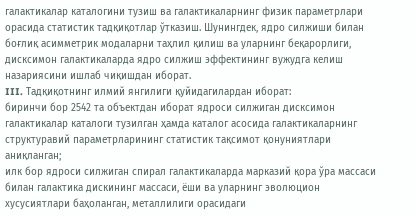галактикалар каталогини тузиш ва галактикаларнинг физик параметрлари орасида статистик тадқиқотлар ўтказиш. Шунингдек, ядро силжиши билан боғлиқ асимметрик модаларни таҳлил қилиш ва уларнинг беқарорлиги, дисксимон галактикаларда ядро силжиш эффектининг вужудга келиш назариясини ишлаб чиқишдан иборат.
III. Тадқиқотнинг илмий янгилиги қуйидагилардан иборат:
биринчи бор 2542 та объектдан иборат ядроси силжиган дисксимон галактикалар каталоги тузилган ҳамда каталог асосида галактикаларнинг структуравий параметрларининг статистик тақсимот қонуниятлари аниқланган;
илк бор ядроси силжиган спирал галактикаларда марказий қора ўра массаси билан галактика дискининг массаси, ёши ва уларнинг эволюцион хусусиятлари баҳоланган, металлилиги орасидаги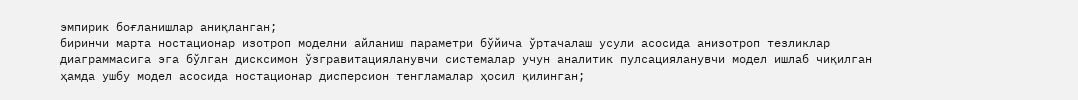эмпирик боғланишлар аниқланган;
биринчи марта ностационар изотроп моделни айланиш параметри бўйича ўртачалаш усули асосида анизотроп тезликлар диаграммасига эга бўлган дисксимон ўзгравитацияланувчи системалар учун аналитик пулсацияланувчи модел ишлаб чиқилган ҳамда ушбу модел асосида ностационар дисперсион тенгламалар ҳосил қилинган;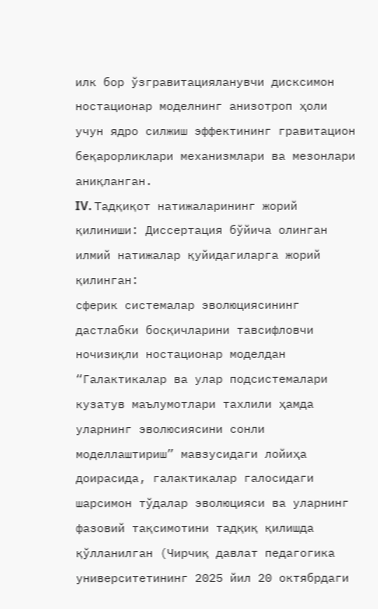илк бор ўзгравитацияланувчи дисксимон ностационар моделнинг анизотроп ҳоли учун ядро силжиш эффектининг гравитацион беқарорликлари механизмлари ва мезонлари аниқланган.
IV. Тадқиқот натижаларининг жорий қилиниши: Диссертация бўйича олинган илмий натижалар қуйидагиларга жорий қилинган:
сферик системалар эволюциясининг дастлабки босқичларини тавсифловчи ночизиқли ностационар моделдан “Галактикалар ва улар подсистемалари кузатув маълумотлари тахлили ҳамда уларнинг эволюсиясини сонли моделлаштириш” мавзусидаги лойиҳа доирасида, галактикалар галосидаги шарсимон тўдалар эволюцияси ва уларнинг фазовий тақсимотини тадқиқ қилишда қўлланилган (Чирчиқ давлат педагогика университетининг 2025 йил 20 октябрдаги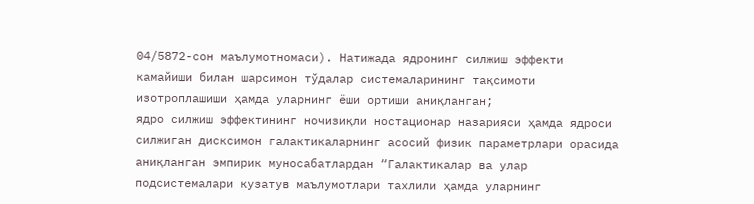04/5872-сон маълумотномаси). Натижада ядронинг силжиш эффекти камайиши билан шарсимон тўдалар системаларининг тақсимоти изотроплашиши ҳамда уларнинг ёши ортиши аниқланган;
ядро силжиш эффектининг ночизиқли ностационар назарияси ҳамда ядроси силжиган дисксимон галактикаларнинг асосий физик параметрлари орасида аниқланган эмпирик муносабатлардан “Галактикалар ва улар подсистемалари кузатув маълумотлари тахлили ҳамда уларнинг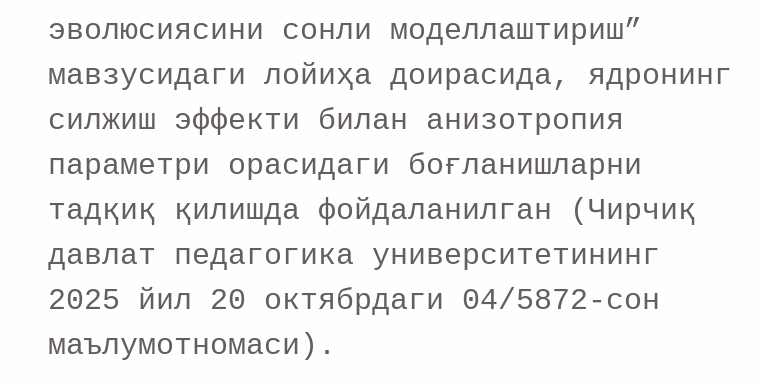эволюсиясини сонли моделлаштириш” мавзусидаги лойиҳа доирасида, ядронинг силжиш эффекти билан анизотропия параметри орасидаги боғланишларни тадқиқ қилишда фойдаланилган (Чирчиқ давлат педагогика университетининг 2025 йил 20 октябрдаги 04/5872-сон маълумотномаси).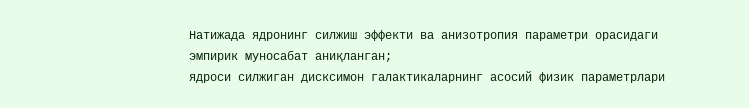Натижада ядронинг силжиш эффекти ва анизотропия параметри орасидаги эмпирик муносабат аниқланган;
ядроси силжиган дисксимон галактикаларнинг асосий физик параметрлари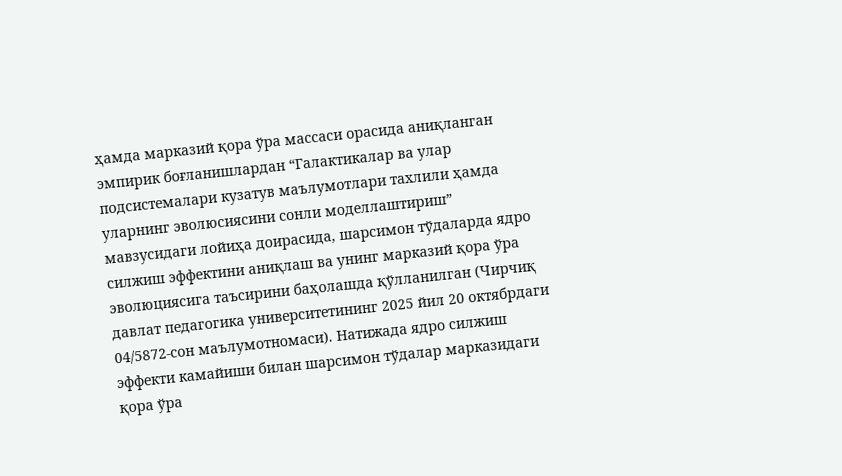ҳамда марказий қора ўра массаси орасида аниқланган эмпирик боғланишлардан “Галактикалар ва улар подсистемалари кузатув маълумотлари тахлили ҳамда уларнинг эволюсиясини сонли моделлаштириш” мавзусидаги лойиҳа доирасида, шарсимон тўдаларда ядро силжиш эффектини аниқлаш ва унинг марказий қора ўра эволюциясига таъсирини баҳолашда қўлланилган (Чирчиқ давлат педагогика университетининг 2025 йил 20 октябрдаги 04/5872-сон маълумотномаси). Натижада ядро силжиш эффекти камайиши билан шарсимон тўдалар марказидаги қора ўра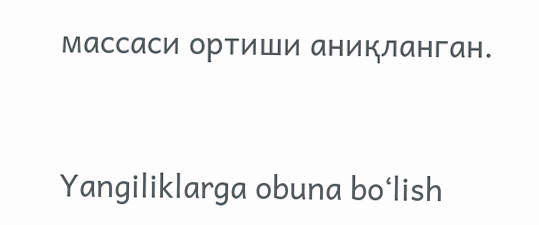массаси ортиши аниқланган.



Yangiliklarga obuna bo‘lish